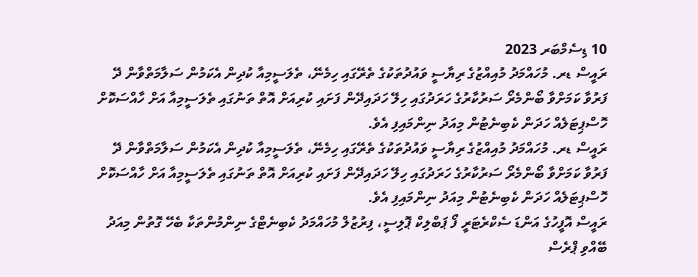10 ޑިސެމްބަރ 2023
ރައީސް ޑރ. މުހައްމަދު މުއިއްޒުގެ ރިޔާސީ ވައުދުތަކުގެ ތެރޭގައި ހިމެނޭ، ތެލަސީމިއާ ކުދިން އެކަމުން ސަލާމަތްވާން ދޭ ފަރުވާ ކަމަށްވާ ބޯންމެރޯ ސަރުކާރުގެ ހަރަދުގައި ހިލޭ ހަދައިދޭން ފަށައި ކުރިއަށް އޮތް ތަނުގައި ތެލަސީމިއާ އަށް ހާއްސަކޮށް ހޮސްޕިޓަލެއް ހަދަން ކެބިނެޓުން މިއަދު ނިންމައިފި އެވެ.
ރައީސް ޑރ. މުހައްމަދު މުއިއްޒުގެ ރިޔާސީ ވައުދުތަކުގެ ތެރޭގައި ހިމެނޭ، ތެލަސީމިއާ ކުދިން އެކަމުން ސަލާމަތްވާން ދޭ ފަރުވާ ކަމަށްވާ ބޯންމެރޯ ސަރުކާރުގެ ހަރަދުގައި ހިލޭ ހަދައިދޭން ފަށައި ކުރިއަށް އޮތް ތަނުގައި ތެލަސީމިއާ އަށް ހާއްސަކޮށް ހޮސްޕިޓަލެއް ހަދަން ކެބިނެޓުން މިއަދު ނިންމައިފި އެވެ.
ރައީސް އޮފީހުގެ އަންޑަ ސެކްރެޓަރީ ފޯ ޕަބްލިކް ޕޮލިސީ، ފިރުޒުލް މުހައްމަދު ކެބިނެޓްގެ ނިންމުންތަކާ ބެހޭ ގޮތުން މިއަދު ބޭއްވި ޕްރެސް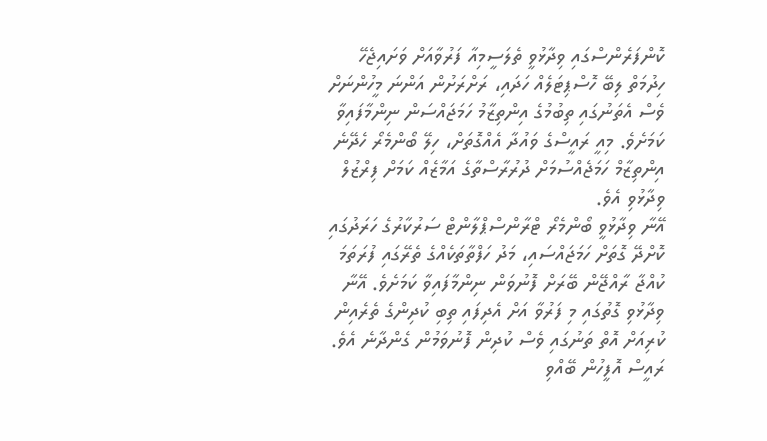ކޮންފަރެންސްގައި ވިދާޅުވީ ތެލަސީމިއާ ފަރުވާއަށް ވަށައިޖެހޭ ހިދުމަތް ލިބޭ ހޮސްޕިޓަލެއް ހަދައި، ރަށްރަށުން އަންނަ މީހުންނަށް ވެސް އެތަނުގައި ތިބުމުގެ އިންތިޒާމު ހަމަޖައްސަން ނިންމާފައިވާ ކަމަށެވެ. މިއީ ރައީސްގެ ވައުދާ އެއްގޮތަށް، ހިލޭ ބޯންމެރޯ ހެދޭނެ އިންތިޒާމް ހަމަޖެއްސުމަށް ދުރުރާސްތާގެ އަމާޒެއް ކަމަށް ފިރްޒުލް ވިދާޅުވި އެވެ.
އޭނާ ވިދާޅުވީ ބޯންމެރޯ ޓްރާންސްޕްލާންޓް ސަރުކާރުގެ ހަރަދުގައި ކޮށްދޭ ގޮތަށް ހަމަޖައްސައި، މަދު ހަފްތާތަކެއްގެ ތެރޭގައި ފުރަތަމަ ކުއްޖާ ރާއްޖޭން ބޭރަށް ފޮނުވަން ނިންމާފައިވާ ކަމަށެވެ. އޭނާ ވިދާޅުވި ގޮތުގައި މި ފަރުވާ އަށް އެދިފައި ތިބި ކުދިންގެ ތެރެއިން ކުރިއަށް އޮތް ތަނުގައި ވެސް ކުދިން ފޮނުވަމުން ގެންދާނެ އެވެ.
ރައީސް އޮފީހުން ބޭއްވި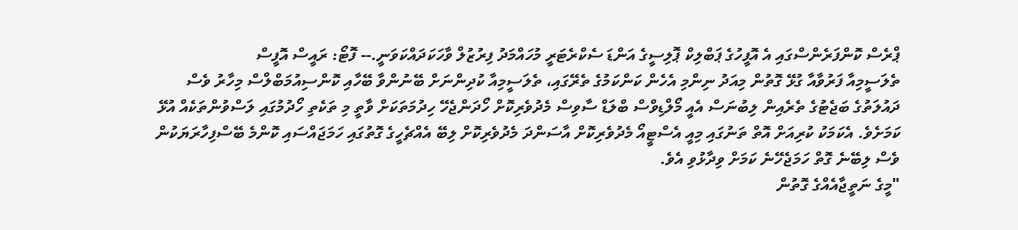ޕްރެސް ކޮންފަރެންސްގައި އެ އޮފީހުގެ ޕަބްލިކް ޕޮލިސީގެ އަންޑަ ސެކްރެޓަރީ މުހައްމަދު ފިރުޒުލް ވާހަކަދައްކަވަނީ.-- ފޮޓޯ: ރައީސް އޮފީސް
ތެލަސީމިއާ ފަރުވާއާ ގުޅޭ ގޮތުން މިއަދު ނިންމި އެހެން ކަންކަމުގެ ތެރޭގައި، ތެލަސީމިއާ ކުދިންނަށް ބޭނުންވާ ބޭހާއި ކޮންސިއުމަބްލްސް މިހާރު ވެސް ދައުލަތުގެ ބަޖެޓުގެ ތެރެއިން ލިބުނަސް އެއީ މޯލްޑިވްސް ބްލަޑް ސާވިސް މެދުވެރިކޮށް ހޯދަންޖެހޭ ހިދުމަތަކަށް ވާތީ މި ތަކެތި ހޯދުމުގައި ލަސްވުންތަކެއް އުޅޭ ކަމަށެވެ. އެކަމަކު ކުރިއަށް އޮތް ތަނުގައި މިއީ އެސްޓީއޯ މެދުވެރިކޮށް އާސަންދަ މެދުވެރިކޮށް ލިބޭ އެއްޗެހީގެ ގޮތުގައި ހަމަޖައްސައި ކޮންމެ ބޭސްފިހާރަޔަކުން ވެސް ލިބޭނެ ގޮތް ހަމަޖެހޭނެ ކަމަށް ވިދާޅުވި އެވެ.
"މީގެ ނަތީޖާއެއްގެ ގޮތުން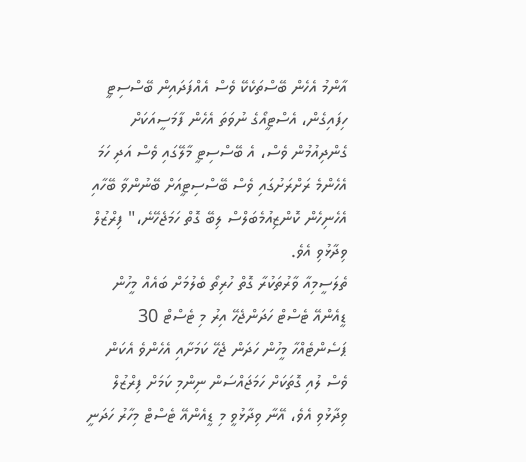އާންމު އެހެން ބޭސްތަކެކޭ ވެސް އެއްފަދައިން ބޭސްސިޓީ ހިފައިގެން، އެސްޓީއޯގެ ނުވަތަ އެހެން ފާމަސީއަކަށް ގެންދިއުމުން ވެސް، އެ ބޭސްސިޓީ މާލޭގައި ވެސް އަދި ހަމަ އެހެންމެ ރަށްރަށުގައި ވެސް ބޭސްސިޓީއަށް ބޭނުންވާ ބޭހާއި އެހެނިހެން ކޮންޒިއުމެބަލްސް ލިބޭ ގޮތް ހަމަޖެހޭނެ،" ފިރްޒުލް ވިދާޅުވި އެވެ.
ތެލަސީމިއާ ވާރުތަކުރާ ގޮތް ހުރިތޯ ބެލުމަށް ބައެއް މީހުން ޑީއެންއޭ ޓެސްޓް ހަދަންޖެހޭ އިރު މި ޓެސްޓް 30 ޕަސެންޓެއްހާ މީހުން ހަދަން ޖެހޭ ކަމަށާއި އެހެންވެ އެކަން ވެސް ލުއި ގޮތަކަށް ހަމަޖައްސަން ނިންމި ކަމަށް ފިރްޒުލް ވިދާޅުވި އެވެ، އޭނާ ވިދާޅުވީ މި ޑީއެންއޭ ޓެސްޓް މިހާރު ހަދަނީ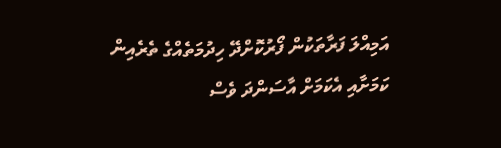އަމިއްލަ ފަރާތަކުން ފޯރުކޮށްދޭ ހިދުމަތެއްގެ ތެރެއިން ކަމަށާއި އެކަމަށް އާސަންދަ ވެސް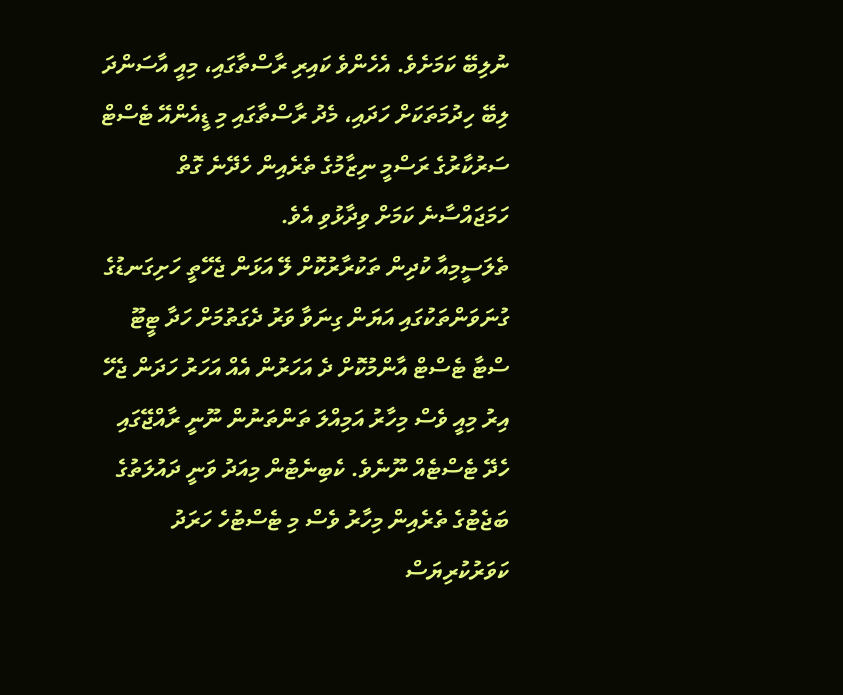ނުލިބޭ ކަމަށެވެ. އެހެންވެ ކައިރި ރާސްތާގައި، މިއީ އާސަންދަ ލިބޭ ހިދުމަތަކަށް ހަދައި، މެދު ރާސްތާގައި މި ޑީއެންއޭ ޓެސްޓް ސަރުކާރުގެ ރަސްމީ ނިޒާމުގެ ތެރެއިން ހެދޭނެ ގޮތް ހަމަޖައްސާނެ ކަމަށް ވިދާޅުވި އެވެ.
ތެލަސީމިއާ ކުދިން ތަކުރާރުކޮށް ލޭ އަޅަން ޖެހޭތީ ހަށިގަނޑުގެ ގުނަވަންތަކުގައި އަޔަން ގިނަވާ ވަރު ދެގަތުމަށް ހަދާ ޓީޓޫ ސްޓާ ޓެސްޓް އާންމުކޮށް ދެ އަހަރުން އެއް އަހަރު ހަދަން ޖެހޭ އިރު މިއީ ވެސް މިހާރު އަމިއްލަ ތަންތަނުން ނޫނީ ރާއްޖޭގައި ހެދޭ ޓެސްޓެއް ނޫނެވެ. ކެބިނެޓުން މިއަދު ވަނީ ދައުލަތުގެ ބަޖެޓުގެ ތެރެއިން މިހާރު ވެސް މި ޓެސްޓުހެ ހަރަދު ކަވަރުކުރިޔަސް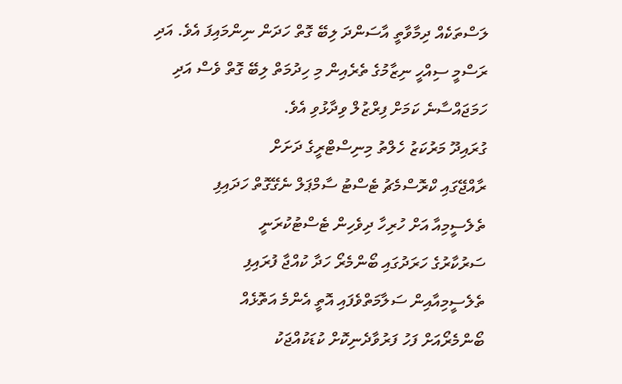ލަސްތަކެއް ދިމާވާތީ އާސަންދަ ލިބޭ ގޮތް ހަދަން ނިންމައިފަ އެވެ. އަދި ރަސްމީ ސިއްހީ ނިޒާމުގެ ތެރެއިން މި ހިދުމަތް ލިބޭ ގޮތް ވެސް އަދި ހަމަޖައްސާނެ ކަމަށް ފިރްޒުލް ވިދާޅުވި އެވެ.
ގުރައިދޫ މަރުކަޒު ހެލްތު މިނިސްޓްރީގެ ދަށަށް
ރާއްޖޭގައި ކްރޮސްމެޗު ޓެސްޓު ސާމްޕަލް ނެގޭގޮތް ހަދައިފި
ތެލެސީމިއާ އަށް ހުރިހާ ދިވެހިން ޓެސްޓުކުރަނީ
ސަރުކާރުގެ ހަރަދުގައި ބޯންމެރޯ ހަދާ ކުއްޖާ ފުރައިފި
ތެލެސީމިއާއިން ސަލާމަތްވެފައި އޮތީ އެންމެ އަތޮޅެއް
ބޯންމެރޯއަށް ފަހު ފަރުވާދެނިކޮށް ކުޑަކުއްޖަކު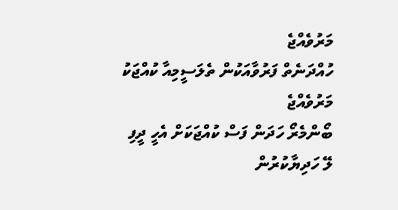މަރުވެއްޖެ
ހުއްދަނެތް ފަރުވާއަކުން ތެލަސީމިއާ ކުއްޖަކު މަރުވެއްޖެ
ބޯންމެރޯ ހަދަން ފަސް ކުއްޖަކަށް އެހީ ދީފި
ލޭ ހަދިޔާކުރުން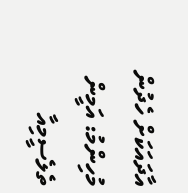އާދައަކަށް ހެދުން މުހިންމު: އަމީން
ތެލެސީމިއާ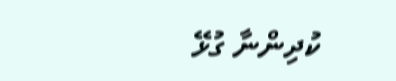ކުދިންނާ ގުޅޭ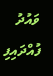ވައުދު ފުއްދައިފި